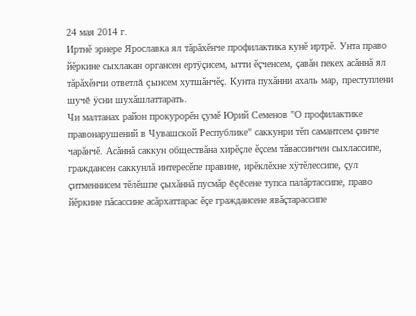24 мая 2014 г.
Иртнĕ эрнере Ярославка ял тăрăхĕнче профилактика кунĕ иртрĕ. Унта право йĕркине сыхлакан органсен ертÿçисем, ытти ĕçченсем, çавăн пекех асăннă ял тăрăхĕнчи ответлă çынсем хутшăнчĕç. Кунта пухăнни ахаль мар, преступлени шучĕ ÿсни шухăшлаттарать.
Чи малтанах район прокурорĕн çумĕ Юрий Семенов "О профилактике правонарушений в Чувашской Республике" саккунри тĕп самантсем çинче чарăнчĕ. Асăннă саккун обществăна хирĕçле ĕçсем тăвассинчен сыхлассипе, граждансен саккунлă интересĕпе правине, ирĕклĕхне хÿтĕлессипе, çул çитменнисем тĕлĕшпе çыхăннă пусмăр ĕçĕсене тупса палăртассипе, право йĕркине пăсассине асăрхаттарас ĕçе граждансене явăçтарассипе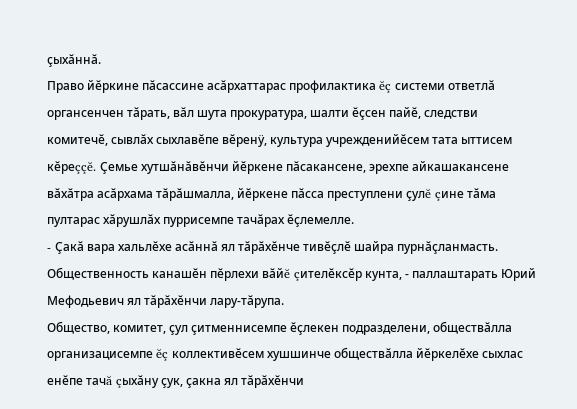çыхăннă.
Право йĕркине пăсассине асăрхаттарас профилактика ĕç системи ответлă органсенчен тăрать, вăл шута прокуратура, шалти ĕçсен пайĕ, следстви комитечĕ, сывлăх сыхлавĕпе вĕренÿ, культура учрежденийĕсем тата ыттисем кĕреççĕ. Çемье хутшăнăвĕнчи йĕркене пăсакансене, эрехпе айкашакансене вăхăтра асăрхама тăрăшмалла, йĕркене пăсса преступлени çулĕ çине тăма пултарас хăрушлăх пуррисемпе тачăрах ĕçлемелле.
- Çакă вара хальлĕхе асăннă ял тăрăхĕнче тивĕçлĕ шайра пурнăçланмасть. Общественность канашĕн пĕрлехи вăйĕ çителĕксĕр кунта, - паллаштарать Юрий Мефодьевич ял тăрăхĕнчи лару-тăрупа.
Общество, комитет, çул çитменнисемпе ĕçлекен подразделени, обществăлла организацисемпе ĕç коллективĕсем хушшинче обществăлла йĕркелĕхе сыхлас енĕпе тачă çыхăну çук, çакна ял тăрăхĕнчи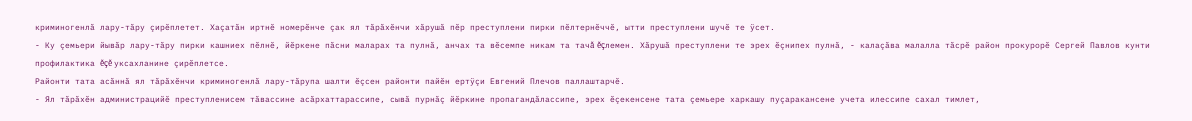криминогенлă лару-тăру çирĕплетет. Хаçатăн иртнĕ номерĕнче çак ял тăрăхĕнчи хăрушă пĕр преступлени пирки пĕлтернĕччĕ, ытти преступлени шучĕ те ÿсет.
- Ку çемьери йывăр лару-тăру пирки кашниех пĕлнĕ, йĕркене пăсни маларах та пулнă, анчах та вĕсемпе никам та тачă ĕçлемен. Хăрушă преступлени те эрех ĕçнипех пулнă, - калаçăва малалла тăсрĕ район прокурорĕ Сергей Павлов кунти профилактика ĕçĕ уксахланине çирĕплетсе.
Районти тата асăннă ял тăрăхĕнчи криминогенлă лару-тăрупа шалти ĕçсен районти пайĕн ертÿçи Евгений Плечов паллаштарчĕ.
- Ял тăрăхĕн администрацийĕ преступленисем тăвассине асăрхаттарассипе, сывă пурнăç йĕркине пропагандăлассипе, эрех ĕçекенсене тата çемьере харкашу пуçаракансене учета илессипе сахал тимлет,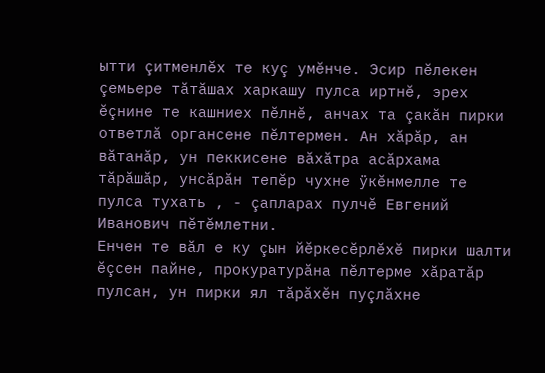ытти çитменлĕх те куç умĕнче. Эсир пĕлекен çемьере тăтăшах харкашу пулса иртнĕ, эрех ĕçнине те кашниех пĕлнĕ, анчах та çакăн пирки ответлă органсене пĕлтермен. Ан хăрăр, ан вăтанăр, ун пеккисене вăхăтра асăрхама тăрăшăр, унсăрăн тепĕр чухне ÿкĕнмелле те пулса тухать , - çапларах пулчĕ Евгений Иванович пĕтĕмлетни.
Енчен те вăл е ку çын йĕркесĕрлĕхĕ пирки шалти ĕçсен пайне, прокуратурăна пĕлтерме хăратăр пулсан, ун пирки ял тăрăхĕн пуçлăхне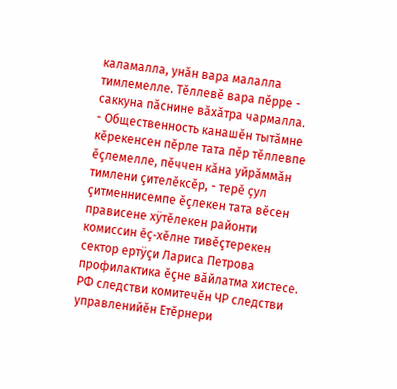каламалла, унăн вара малалла тимлемелле. Тĕллевĕ вара пĕрре - саккуна пăснине вăхăтра чармалла.
- Общественность канашĕн тытăмне кĕрекенсен пĕрле тата пĕр тĕллевпе ĕçлемелле, пĕччен кăна уйрăммăн тимлени çителĕксĕр, - терĕ çул çитменнисемпе ĕçлекен тата вĕсен прависене хÿтĕлекен районти комиссин ĕç-хĕлне тивĕçтерекен сектор ертÿçи Лариса Петрова профилактика ĕçне вăйлатма хистесе.
РФ следстви комитечĕн ЧР следстви управленийĕн Етĕрнери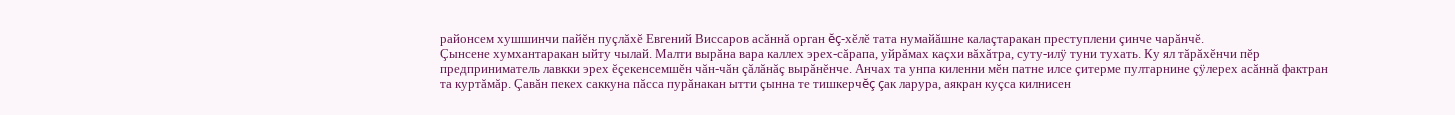районсем хушшинчи пайĕн пуçлăхĕ Евгений Виссаров асăннă орган ĕç-хĕлĕ тата нумайăшне калаçтаракан преступлени çинче чарăнчĕ.
Çынсене хумхантаракан ыйту чылай. Малти вырăна вара каллех эрех-сăрапа, уйрăмах каçхи вăхăтра, суту-илÿ туни тухать. Ку ял тăрăхĕнчи пĕр предприниматель лавкки эрех ĕçекенсемшĕн чăн-чăн çăлăнăç вырăнĕнче. Анчах та унпа киленни мĕн патне илсе çитерме пултарнине çÿлерех асăннă фактран та куртăмăр. Çавăн пекех саккуна пăсса пурăнакан ытти çынна те тишкерчĕç çак ларура, аякран куçса килнисен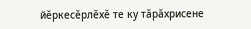йĕркесĕрлĕхĕ те ку тăрăхрисене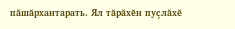пăшăрхантарать. Ял тăрăхĕн пуçлăхĕ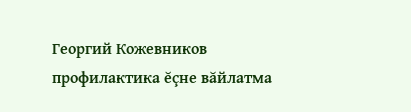Георгий Кожевников профилактика ĕçне вăйлатма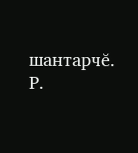шантарчĕ.
Р.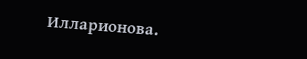Илларионова.